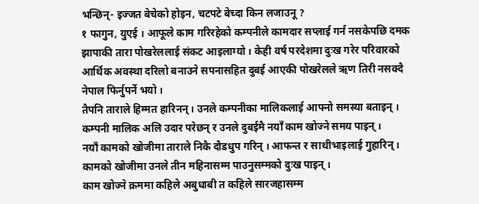भन्छिन्- इज्जत बेचेको होइन, चटपटे बेच्दा किन लजाउनू ?
१ फागुन, युएई । आफूले काम गरिरहेको कम्पनीले कामदार सप्लाई गर्न नसकेपछि दमक झापाकी तारा पोखरेललाई संकट आइलाग्यो । केही वर्ष परदेशमा दुःख गरेर परिवारको आर्थिक अवस्था दरिलो बनाउने सपनासहित दुबई आएकी पोखरेलले ऋण तिरी नसक्दै नेपाल फिर्नुपर्ने भयो ।
तैपनि ताराले हिम्मत हारिनन् । उनले कम्पनीका मालिकलाई आफ्नो समस्या बताइन् । कम्पनी मालिक अलि उदार परेछन् र उनले दुबईमै नयाँ काम खोज्ने समय पाइन् ।
नयाँ कामको खोजीमा ताराले निकै दौडधुप गरिन् । आफन्त र साथीभाइलाई गुहारिन् । कामको खोजीमा उनले तीन महिनासम्म पाउनुसम्मको दुःख पाइन् ।
काम खोज्ने क्रममा कहिले अबुधाबी त कहिले सारजहासम्म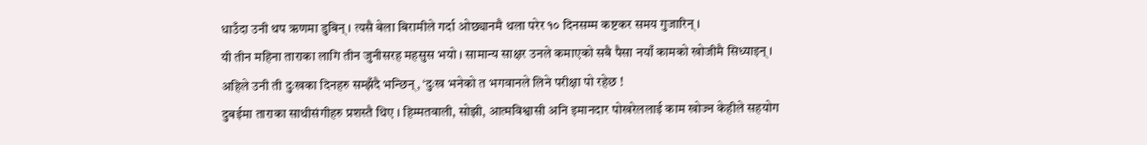धाउँदा उनी थप ऋणमा डुबिन् । त्यसै बेला बिरामीले गर्दा ओछ्यानमै थला परेर १० दिनसम्म कष्टकर समय गुजारिन् ।
यी तीन महिना ताराका लागि तीन जुनीसरह महसुस भयो । सामान्य साक्षर उनले कमाएको सबै पैसा नयाँ कामको खोजीमै सिध्याइन् । अहिले उनी ती दुःखका दिनहरु सम्झँदै भन्छिन्, ‘दुःख भनेको त भगवानले लिने परीक्षा पो रहेछ !
दुबईमा ताराका साथीसंगीहरु प्रशस्तै थिए । हिम्मतवाली, सोझी, आत्मविश्वासी अनि इमानदार पोखरेललाई काम खोज्न केहीले सहयोग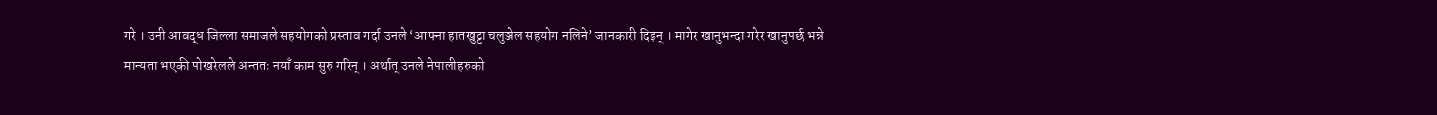गरे । उनी आवद्ध जिल्ला समाजले सहयोगको प्रस्ताव गर्दा उनले ‘आफ्ना हातखुट्टा चलुञ्जेल सहयोग नलिने’ जानकारी दिइन् । मागेर खानुभन्दा गरेर खानुपर्छ भन्ने मान्यता भएकी पोखरेलले अन्ततः नयाँ काम सुरु गरिन् । अर्थात् उनले नेपालीहरुको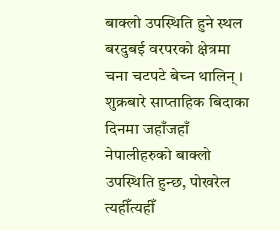बाक्लो उपस्थिति हुने स्थल बरदुबई वरपरको क्षेत्रमा चना चटपटे बेच्न थालिन् ।
शुक्रबारे साप्ताहिक बिदाका दिनमा जहाँजहाँ नेपालीहरुको बाक्लो उपस्थिति हुन्छ, पोखरेल त्यहीँत्यहीँ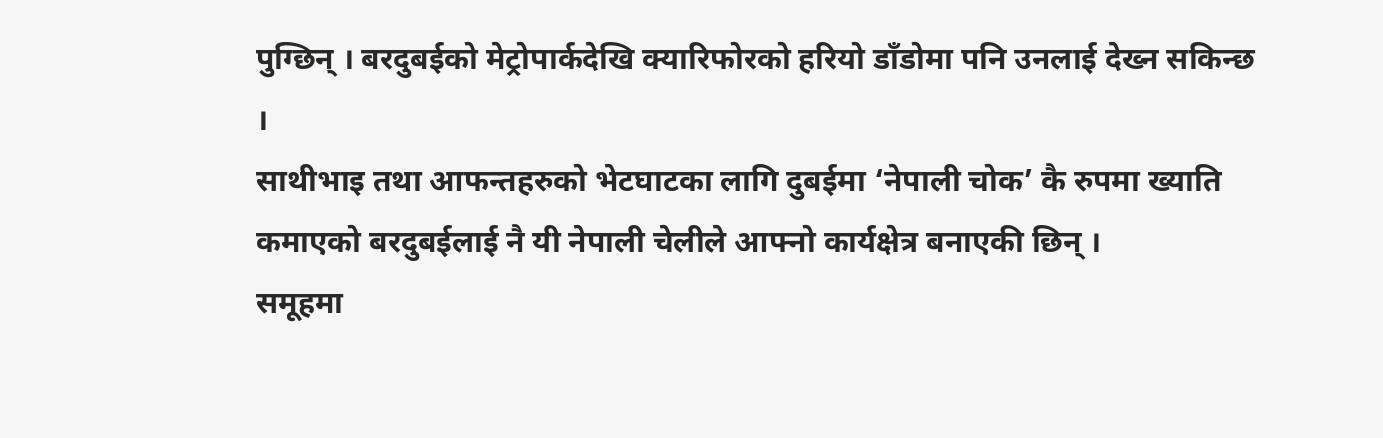पुग्छिन् । बरदुबईको मेट्रोपार्कदेखि क्यारिफोरको हरियो डाँडोमा पनि उनलाई देख्न सकिन्छ ।
साथीभाइ तथा आफन्तहरुको भेटघाटका लागि दुबईमा ‘नेपाली चोक’ कै रुपमा ख्याति कमाएको बरदुबईलाई नै यी नेपाली चेलीले आफ्नो कार्यक्षेत्र बनाएकी छिन् ।
समूहमा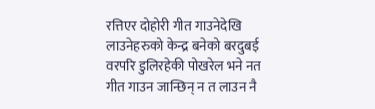रत्तिएर दोहोरी गीत गाउनेदेखि लाउनेहरुको केन्द्र बनेको बरदुबई वरपरि डुलिरहेकी पोखरेल भने नत गीत गाउन जान्छिन् न त लाउन नै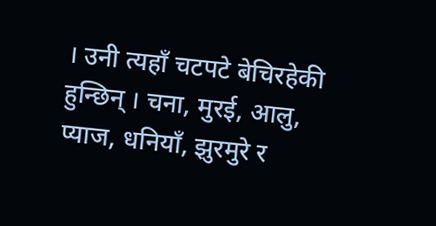। उनी त्यहाँ चटपटे बेचिरहेकी हुन्छिन् । चना, मुरई, आलु, प्याज, धनियाँ, झुरमुरे र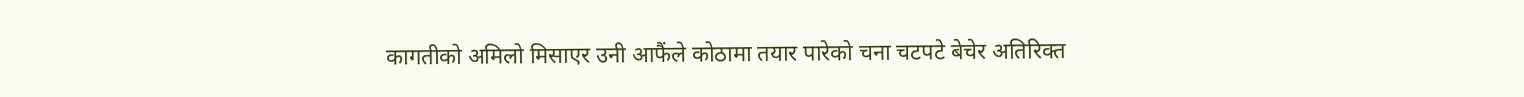कागतीको अमिलो मिसाएर उनी आफैंले कोठामा तयार पारेको चना चटपटे बेचेर अतिरिक्त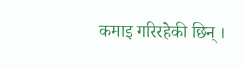कमाइ गरिरहेकी छिन् ।